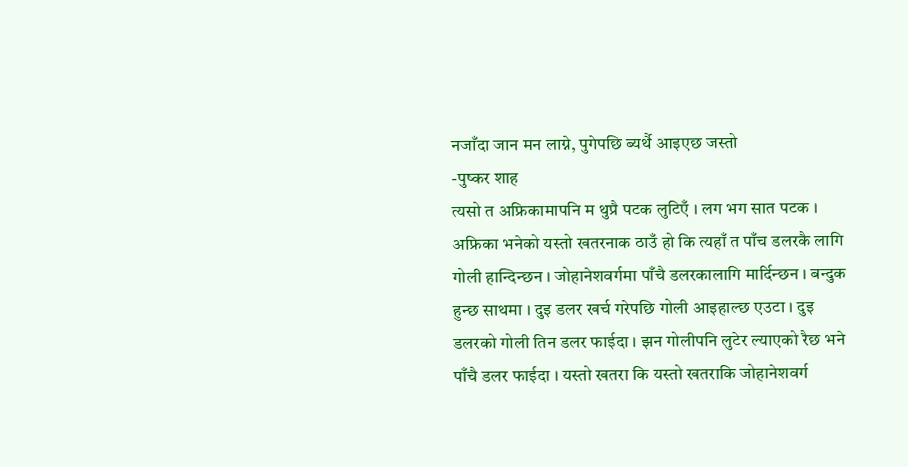नजाँदा जान मन लाग्ने, पुगेपछि ब्यर्थै आइएछ जस्तो
-पुष्कर शाह
त्यसो त अफ्रिकामापनि म थुप्रै पटक लुटिएँ । लग भग सात पटक । अफ्रिका भनेको यस्तो खतरनाक ठाउँ हो कि त्यहाँ त पाँच डलरकै लागि गोली हान्दिन्छन । जोहानेशवर्गमा पाँचै डलरकालागि मार्दिन्छन । बन्दुक हुन्छ साथमा । दुइ डलर खर्च गरेपछि गोली आइहाल्छ एउटा । दुइ डलरको गोली तिन डलर फाईदा । झन गोलीपनि लुटेर ल्याएको रैछ भने पाँचै डलर फाईदा । यस्तो खतरा कि यस्तो खतराकि जोहानेशवर्ग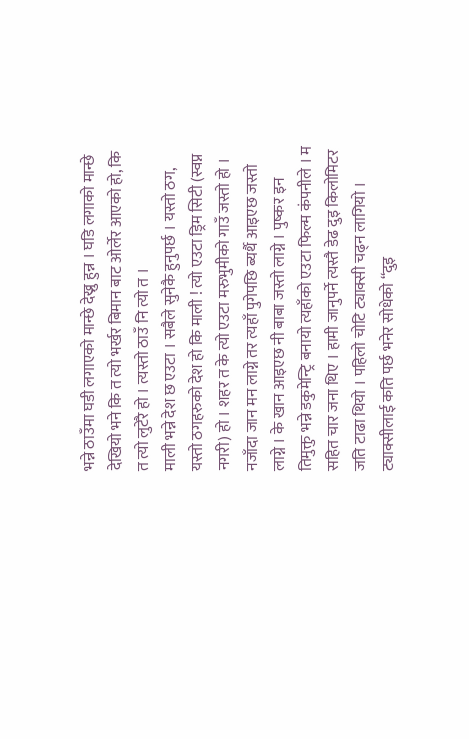भन्ने ठाउँमा घडी लगाएको मान्छे देख्नु हुन्न । घडि लगाको मान्छे देखियो भने कि त त्यो भर्खर बिमान बाट ओर्लेर आएको हो, कि त त्यो लुटेरै हो । त्यस्तो ठाउँ नि त्यो त ।
माली भन्ने देश छ एउटा । सबैले सुनेकै हुनुपर्छ । यस्तो ठग, यस्तो ठगहरुको देश हो कि माली ! त्यो एउटा ड्रिम सिटी (स्वप्न नगरी) हो । शहर त के त्यो एउटा मरुभुमीको गाउँ जस्तो हो । नजाँदा जान मन लाग्ने तर त्यहाँ पुगेपछि ब्यर्थै आइएछ जस्तो लाग्ने । के खान आइएछ नी बाबा जस्तो लाग्ने । पुष्कर इन तिमुक्तु भन्ने डकुमेन्ट्रि बनायो त्यहाँको एउटा फिल्म कंपनीले । म सहित चार जना थिए । हामी जानुपर्ने त्यस्तै डेढ दुइ किलोमिटर जति टाढा थियो । पहिलो चोटि ट्याक्सी चढ्न लागियो । ट्याक्सीलाई कति पर्छ भनेर सोधेको “दुइ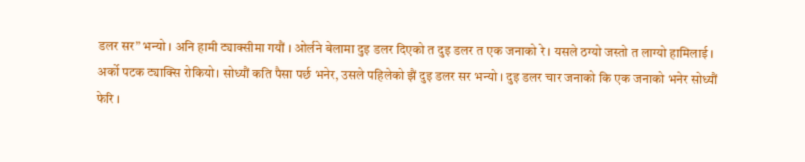डलर सर” भन्यो । अनि हामी ट्याक्सीमा गयौं । ओर्लने बेलामा दुइ डलर दिएको त दुइ डलर त एक जनाको रे । यसले ठग्यो जस्तो त लाग्यो हामिलाई ।
अर्को पटक ट्याक्सि रोकियो। सोध्यौं कति पैसा पर्छ भनेर, उसले पहिलेको झैं दुइ डलर सर भन्यो । दुइ डलर चार जनाको कि एक जनाको भनेर सोध्यौं फेरि ।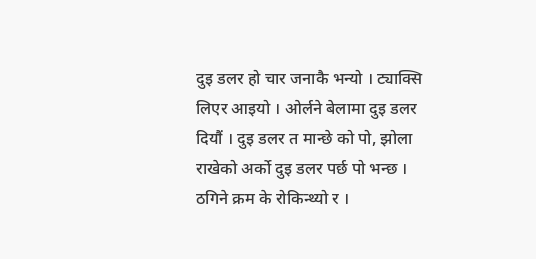दुइ डलर हो चार जनाकै भन्यो । ट्याक्सि लिएर आइयो । ओर्लने बेलामा दुइ डलर दियौं । दुइ डलर त मान्छे को पो, झोला राखेको अर्को दुइ डलर पर्छ पो भन्छ । ठगिने क्रम के रोकिन्थ्यो र ।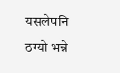यसलेपनि ठग्यो भन्ने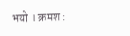भयो । क्रमश :